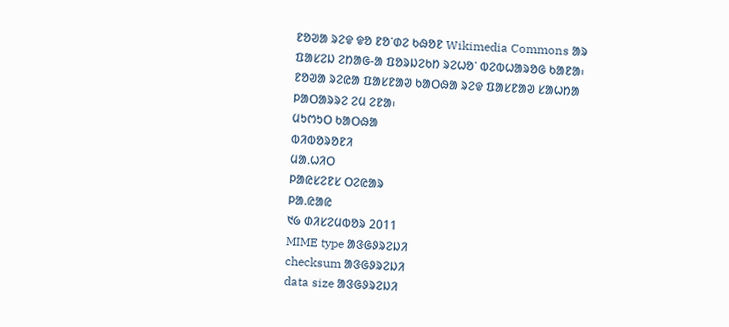ᱱᱚᱣᱟ ᱨᱮᱫ ᱫᱚ ᱱᱚᱸᱰᱮ ᱠᱷᱚᱱ Wikimedia Commons ᱟᱨ ᱯᱟᱥᱮᱡ ᱮᱴᱟᱜ-ᱟ ᱯᱚᱨᱡᱮᱠᱴ ᱨᱮᱦᱚᱸ ᱵᱮᱵᱦᱟᱨᱚᱜ ᱠᱟᱱᱟ᱾ ᱱᱚᱣᱟ ᱨᱮᱭᱟ ᱯᱟᱥᱱᱟᱣ ᱠᱟᱛᱷᱟ ᱨᱮᱫ ᱯᱟᱥᱱᱟᱣ ᱥᱟᱦᱴᱟ ᱞᱟᱛᱟᱨᱨᱮ ᱮᱢ ᱮᱱᱟ᱾
ᱢᱩᱬᱩᱛ ᱠᱟᱛᱷᱟ
ᱵᱤᱵᱚᱨᱚᱱᱤ
ᱢᱟᱹᱦᱤᱛ
ᱞᱟᱭᱥᱮᱱᱥ ᱛᱮᱭᱟᱨ
ᱞᱟ.ᱭᱟᱭ
᱑᱙ ᱰᱤᱥᱮᱢᱵᱚᱨ 2011
MIME type ᱟᱝᱜᱽᱨᱮᱡᱤ
checksum ᱟᱝᱜᱽᱨᱮᱡᱤ
data size ᱟᱝᱜᱽᱨᱮᱡᱤ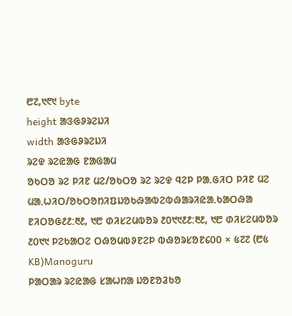᱘᱗,᱑᱖᱑ byte
height ᱟᱝᱜᱽᱨᱮᱡᱤ
width ᱟᱝᱜᱽᱨᱮᱡᱤ
ᱨᱮᱫ ᱨᱮᱭᱟᱜ ᱱᱟᱜᱟᱢ
ᱚᱠᱛᱚ ᱨᱮ ᱞᱤᱱ ᱢᱮ/ᱚᱠᱛᱚ ᱨᱮ ᱨᱮᱫ ᱧᱮᱞ ᱞᱟᱹᱜᱤᱛ ᱞᱤᱱ ᱢᱮ
ᱢᱟᱹᱦᱤᱛ/ᱚᱠᱛᱚᱴᱤᱯᱡᱚᱠᱷᱟᱵᱮᱵᱷᱟᱨᱤᱭᱟᱹᱠᱟᱛᱷᱟ
ᱱᱤᱛᱚᱜ᱒᱒:᱓᱒, ᱑᱘ ᱰᱤᱥᱮᱢᱵᱚᱨ ᱒᱐᱑᱑᱒᱒:᱓᱒, ᱑᱘ ᱰᱤᱥᱮᱢᱵᱚᱨ ᱒᱐᱑᱑ ᱞᱮᱠᱟᱛᱮ ᱛᱷᱚᱢᱵᱽᱱᱮᱞ ᱵᱷᱚᱨᱥᱚᱱ᱔᱐᱐ × ᱕᱗᱗ (᱘᱕ KB)Manoguru
ᱞᱟᱛᱟᱨ ᱨᱮᱭᱟᱜ ᱥᱟᱦᱴᱟ ᱡᱚᱱᱚᱲᱠᱚ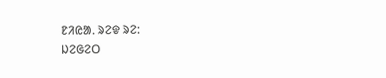ᱱᱤᱭᱟᱹ ᱨᱮᱫ ᱨᱮ:
ᱡᱮᱜᱮᱛ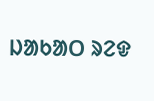ᱡᱟᱠᱟᱛ ᱨᱮᱫ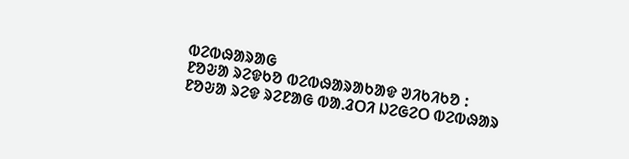ᱵᱮᱵᱷᱟᱨᱟᱜ
ᱱᱚᱶᱟ ᱨᱮᱫᱠᱚ ᱵᱮᱵᱷᱟᱨᱟᱠᱟᱫ ᱣᱤᱠᱤᱠᱚ :
ᱱᱚᱶᱟ ᱨᱮᱫ ᱨᱮᱱᱟᱜ ᱵᱟᱹᱲᱛᱤ ᱡᱮᱜᱮᱛ ᱵᱮᱵᱷᱟᱨ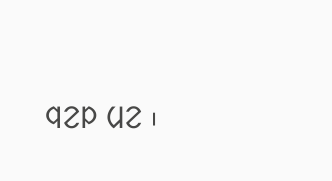ᱧᱮᱞ ᱢᱮ ᱾